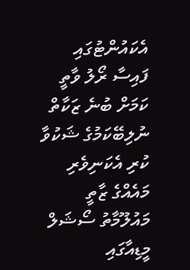އެކައުންޓުގައި ފައިސާ ރޯލު ވާތީ ކަމަށް ބުނެ ޒަކާތް ނުލިބޭކަމުގެ ޝަކުވާ ކުރި އެކަނިވެރި މައެއްގެ ޒާތީ މައުލޫމާތު ސޯޝަލް މީޑިއާގައި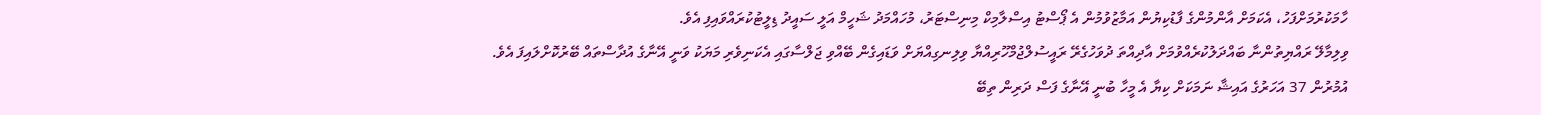ހާމަކުރުމަށްފަހު، އެކަމަށް އާންމުންގެ ފާޑުކިޔުން އަމާޒުވުމުން އެ ޕޯސްޓު އިސްލާމިކް މިނިސްޓަރު، މުހައްމަދު ޝަހީމް އަލީ ސައީދު ޑިލީޓުކުރައްވައިފި އެވެ.
ވިލިމާލޭ ރައްޔިތުންނާ ބައްދަލުކުރެއްވުމަށް އާދިއްތަ ދުވަހުގެރޭ ރައީސުލްޖުމްހޫރިއްޔާ ވިލިނގިއްޔަށް ވަޑައިގެން ބޭއްވި ޖަލްސާގައި އެކަނިވެރި މަޔަކު ވަނީ އޭނާގެ އުދާސްތައް ބޭރުކޮށްލައިފަ އެވެ.
އުމުރުން 37 އަހަރުގެ އައިޝާ ނަމަކަށް ކިޔާ އެ މީހާ ބުނީ އޭނާގެ ފަސް ދަރިން ތިބޭ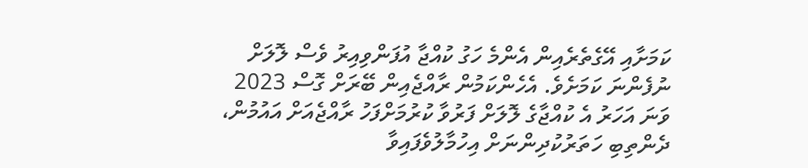ކަމަށާއި އޭގެތެރެއިން އެންމެ ހަގު ކުއްޖާ އުފަންވިއިރު ވެސް ލޮލަށް ނުފެންނަ ކަމަށެވެ. އެހެންކަމުން ރާއްޖެއިން ބޭރަށް ގޮސް 2023 ވަނަ އަހަރު އެ ކުއްޖާގެ ލޮލަށް ފަރުވާ ކުރުމަށްފަހު ރާއްޖެއަށް އައުމުން، ދެންތިބި ހަތަރުކުދިންނަށް އިހުމާލުވެފައިވާ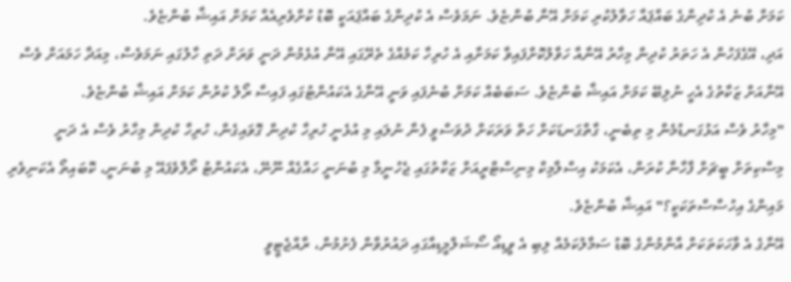ކަމަށް ބުނެ އެ ކުދިންގެ ބައްޕައާ ހަވާލުކުރި ކަމަށް އޭނާ ބުންޏެވެ. ނަމަވެސް އެ ކުދިންގެ ބައްޕައަކީ ބޮޑު ކުށްވެރިއެއް ކަމަށް އައިޝާ ބުންޏެވެ.
އަދި، އޭގެފަހުން އެ ހަތަރު ކުދިން މިހާރު އޭނާއާ ހަވާލުކޮށްފައިވާ ކަމަށާއި އެ ހުރިހާ ކަމެއްގެ ތެރޭގައި އޭނާ އުޅެމުން ދަނީ ވަރަށް ދަތި ހާލުގައި ނަމަވެސް، މިއަދާ ހަމައަށް ވެސް އޭނާއަށް ޒަކާތުގެ އެހީ ނުލިބޭ ކަމަށް އައިޝާ ބުންޏެވެ. ސަބަބެއް ކަމަށް ބުނެފައި ވަނީ އޭނާގެ އެކައުންޓުގައި ފައިސާ ރޯލު ކުރުން ކަމަށް އައިޝާ ބުންޏެވެ.
"މިހާރު ވެސް އަޅުގަނޑުމެން މި ތިބެނީ، ގާތްގަނޑަކަށް ހަތް ވަރަކަށް ދުވަސްވީ ފެނާ ނުލައި މި އުޅެނީ ހުރިހާ ކުދިން ގޮވައިގެން، ހުރިހާ ކުދިން މިހާރު ވެސް އެ ދަނީ މިސްކިތަށް ބީޗަށް ފާހާނާ ކުރަން، އެކަމަކު އިސްލާމިކް މިނިސްޓްރީއަށް ޒަކާތުގައި ޖެހުނީމާ މި ބުނަނީ ހައްގެއް ނޫނޭ، އެކައުންޓު ރޯލްވެފައޭ މި ބުނަނީ، ކޮބައިތޯ އެކަނިވެރި މައިންގެ އިހުސާސްތަކަކީ؟" އައިޝާ ބުންޏެވެ.
އޭނާގެ އެ ވާހަކަތަކަށް އާންމުންގެ ބޮޑު ސަމާލުކަމެއް ލިބި އެ ވީޑިއޯ ސޯޝަލްމީޑިއާގައި ދައުރުވާން ފެށުމުން، ރާއްޖެޓީވީ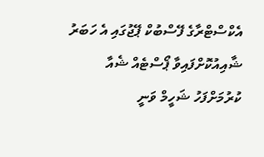އެކްސްޓްރާގެ ފޭސްބުކް ޕޭޖުގައި އެ ހަބަރު ޝާއިއުކޮށްފައިވާ ޕޯސްޓެއް ޝެއާ ކުރުމަށްފަހު ޝަހީމް ވަނީ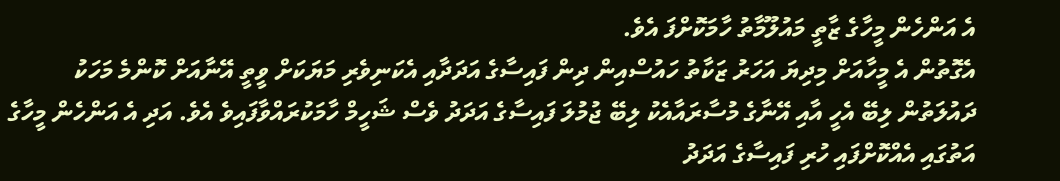އެ އަންހެން މީހާގެ ޒާތީ މައުލޫމާތު ހާމަކޮށްފަ އެވެ.
އެގޮތުން އެ މީހާއަށް މިދިޔަ އަހަރު ޒަކާތު ހައުސްއިން ދިން ފައިސާގެ އަދަދާއި އެކަނިވެރި މަޔަކަށް ވީތީ އޭނާއަށް ކޮންމެ މަހަކު ދައުލަތުން ލިބޭ އެހީ އާއި އޭނާގެ މުސާރައާއެކު ލިބޭ ޖުމުލަ ފައިސާގެ އަދަދު ވެސް ޝަހީމް ހާމަކުރައްވާފައިވެ އެވެ. އަދި އެ އަންހެން މީހާގެ އަތުގައި އެއްކޮށްފައި ހުރި ފައިސާގެ އަދަދު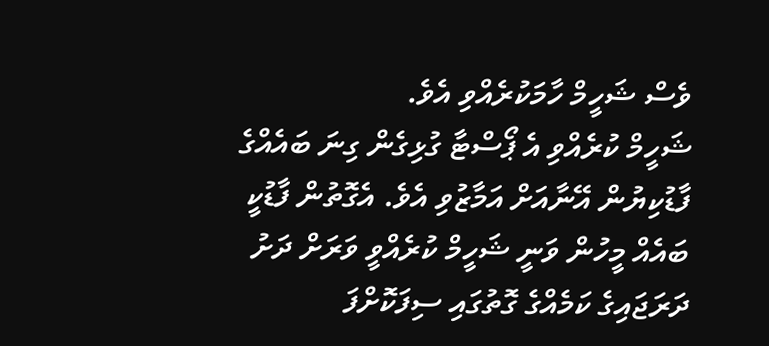ވެސް ޝަހީމް ހާމަކުރެއްވި އެވެ.
ޝަހީމް ކުރެއްވި އެ ޕޯސްޓާ ގުޅިގެން ގިނަ ބައެއްގެ ފާޑުކިޔުން އޭނާއަށް އަމާޒުވި އެވެ. އެގޮތުން ފާޑުކީ ބައެއް މީހުން ވަނީ ޝަހީމް ކުރެއްވީ ވަރަށް ދަށު ދަރަޖައިގެ ކަމެއްގެ ގޮތުގައި ސިފަކޮށްފަ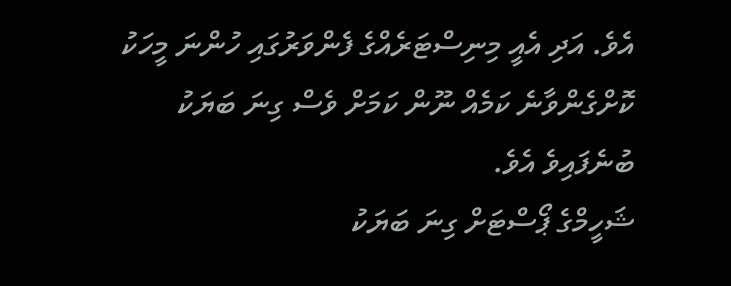އެވެ. އަދި އެއީ މިނިސްޓަރެއްގެ ފެންވަރުގައި ހުންނަ މީހަކު ކޮށްގެންވާނެ ކަމެއް ނޫން ކަމަށް ވެސް ގިނަ ބަޔަކު ބުނެފައިވެ އެވެ.
ޝަހީމްގެ ޕޯސްޓަށް ގިނަ ބަޔަކު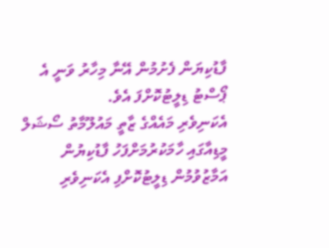ފާޑުކިޔަން ފެށުމުން އޭނާ މިހާރު ވަނީ އެ ޕޯސްޓު ޑިލީޓުކޮށްފަ އެވެ.
އެކަނިވެރި މައެއްގެ ޒާތީ މައުލޫމާތު ސޯޝަލް މީޑިއާގައި ހާމަކުރުމަށްފަހު ފާޑުކިޔުން އަމާޒުވުމުން ޑިލީޓުކޮށްފި އެކަނިވެރި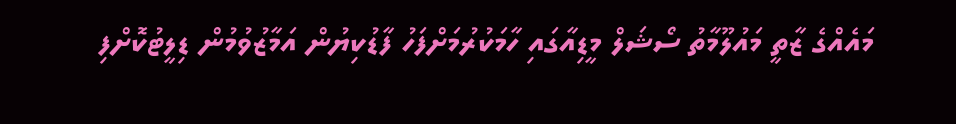މައެއްގެ ޒާތީ މައުލޫމާތު ސޯޝަލް މީޑިއާގައި ހާމަކުރުމަށްފަހު ފާޑުކިޔުން އަމާޒުވުމުން ޑިލީޓުކޮށްފި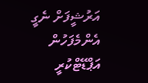އަރުޝީފަށް ނެގީ
އެންމެފަހުން އަޕްޑޭޓްކުރީ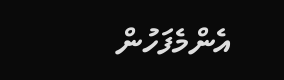އެންމެފަހުން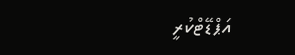އަޕްޑޭޓްކުރީ